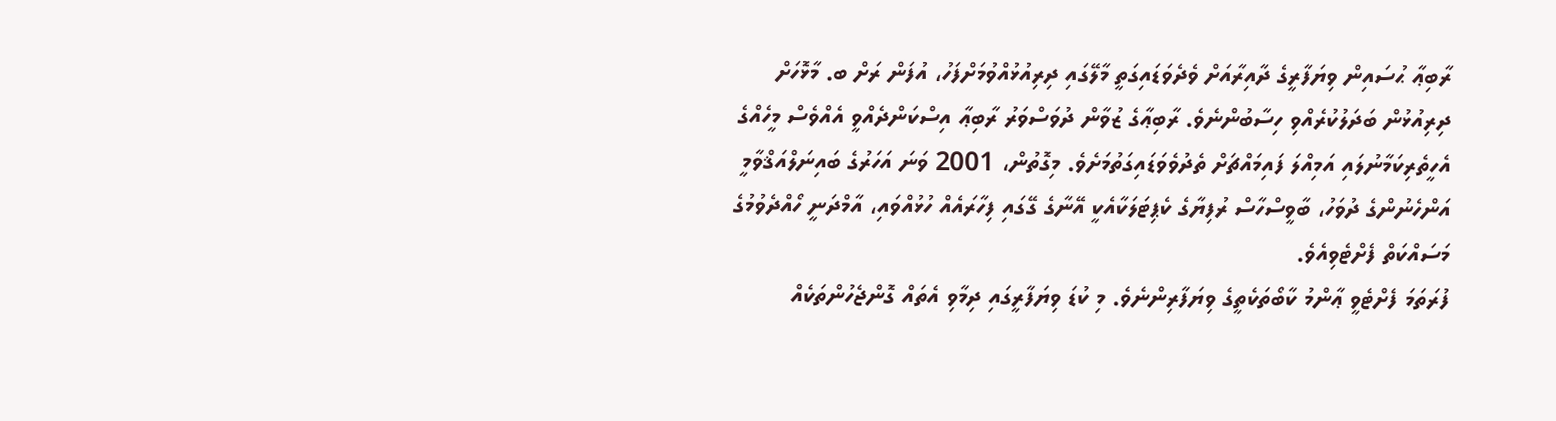ރާބިޢާ ޙުސައިން ވިޔަފާރީގެ ދާއިރާއަށް ވެދެވަޑައިގަތީ މާލޭގައި ދިރިއުޅުއްވުމަށްފަހު، އުފަން ރަށް ބ. މާޅޮހަށް ދިރިއުޅުން ބަދަލުކުރެއްވި ހިސާބުންނެވެ. ރާބިޢާގެ ޒުވާން ދުވަސްވަރު ރާބިޢާ އިސްކަންދެއްވީ އެއްވެސް މީހެއްގެ އެހީތެރިކަމާނުލައި އަމިއްލަ ފައިމައްޗަށް ތެދުވެވަޑައިގަތުމަށެވެ. މިގޮތުން، 2001 ވަނަ އަހަރުގެ ބައިނަލްއަޤްވާމީ އަންހެނުންގެ ދުވަހު، ބާވީސްހާސް ރުފިޔާގެ ކެޕިޓަލަކާއެކީ އޭނާގެ ގޭގައި ފިހާރައެއް ހުޅުއްވައި، އާމްދަނީ ހޯއްދެވުމުގެ މަސައްކަތް ފެށްޓެވިއެވެ.
ފުރަތަމަ ފެށްޓެވީ ޢާންމު ކާބޯތަކެތީގެ ވިޔަފާރިންނެވެ. މި ކުޑަ ވިޔަފާރީގައި ދިމާވި އެތައް ގޮންޖެހުންތަކެއް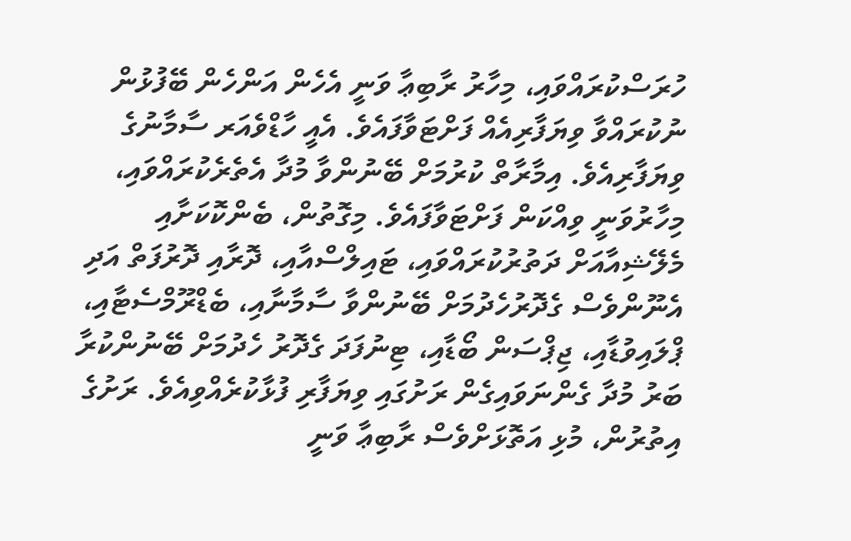ހުރަސްކުރައްވައި، މިހާރު ރާބިޢާ ވަނީ އެހެން އަންހެން ބޭފުޅުން ނުކުރައްވާ ވިޔަފާރިއެއް ފަށްޓަވާފައެވެ. އެއީ ހާޑްވެއަރ ސާމާނުގެ ވިޔަފާރިއެވެ. އިމާރާތް ކުރުމަށް ބޭނުންވާ މުދާ އެތެރެކުރައްވައި، މިހާރުވަނީ ވިއްކަން ފަށްޓަވާފައެވެ. މިގޮތުން، ބެންކޮކަށާއި މެލޭޝިއާއަށް ދަތުރުކުރައްވައި، ޓައިލްސްއާއި، ދޮރާއި ދޮރުފަތް އަދި އެނޫންވެސް ގެދޮރުހެދުމަށް ބޭނުންވާ ސާމާނާއި، ބެޑްރޫމްސެޓާއި، ޕްލައިވުޑާއި، ޖިޕްސަން ބޯޑާއި، ޓިނުފަދަ ގެދޮރު ހެދުމަށް ބޭނުންކުރާ ބަރު މުދާ ގެންނަވައިގެން ރަށުގައި ވިޔަފާރި ފުޅާކުރެއްވިއެވެ. ރަށުގެ އިތުރުން، މުޅި އަތޮޅަށްވެސް ރާބިޢާ ވަނީ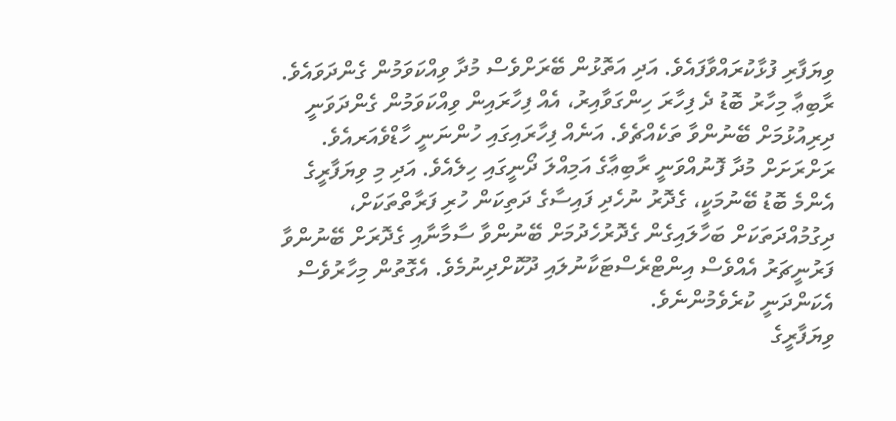ވިޔަފާރި ފުޅާކުރައްވާފައެވެ. އަދި އަތޮޅުން ބޭރަށްވެސް މުދާ ވިއްކަވަމުން ގެންދަވައެވެ. ރާބިޢާ މިހާރު ބޮޑު ދެ ފިހާރަ ހިންގަވާއިރު، އެއް ފިހާރައިން ވިއްކަވަމުން ގެންދަވަނީ ދިރިއުޅުމަށް ބޭނުންވާ ތަކެއްޗެވެ. އަނެއް ފިހާރައިގައި ހުންނަނީ ހާޑްވެއަރއެވެ. ރަށްރަށަށް މުދާ ފޮނުއްވަނީ ރާބިޢާގެ އަމިއްލަ ދޯނީގައި ހިލެއެވެ. އަދި މި ވިޔަފާރީގެ އެންމެ ބޮޑު ބޭނުމަކީ، ގެދޮރު ނުހެދި ފައިސާގެ ދަތިކަން ހުރި ފަރާތްތަކަށް، ދިގުމުއްދަތަކަށް ބަހާލައިގެން ގެދޮރުހެދުމަށް ބޭނުންވާ ސާމާނާއި ގެދޮރަށް ބޭނުންވާ ފަރުނީޗަރު އެއްވެސް އިންޓްރެސްޓަކާނުލައި ދޫކޮށްދިނުމެވެ. އެގޮތުން މިހާރުވެސް އެކަންދަނީ ކުރެވެމުންނެވެ.
ވިޔަފާރީގެ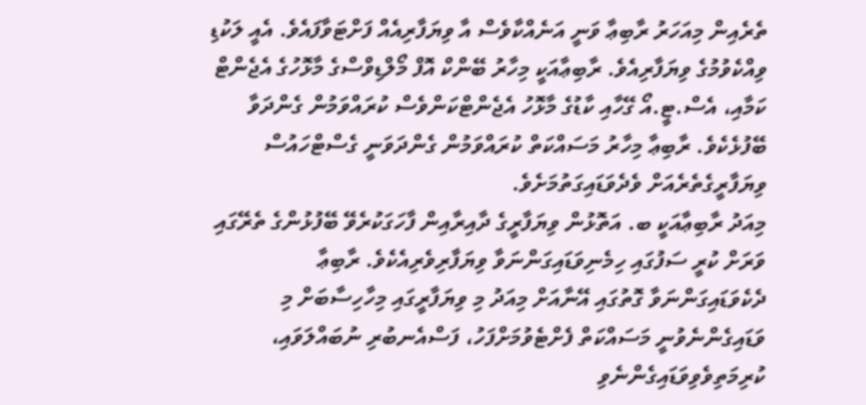ތެރެއިން މިއަހަރު ރާބިޢާ ވަނީ އަނެއްކާވެސް އާ ވިޔަފާރިއެއް ފަށްޓަވާފައެވެ. އެއީ ލަކުޑި ވިއްކެވުމުގެ ވިޔަފާރިއެވެ. ރާބިޢާއަކީ މިހާރު ބޭންކް އޮފް މޯލްޑިވްސްގެ މާޅޮހުގެ އެޖެންޓް ކަމާއި، އެސް.ޓީ.އޯ ގޭހާއި ކާޑުގެ މާޅޮހު އެޖެންޓްކަންވެސް ކުރައްވަމުން ގެންދަވާ ބޭފުޅެކެވެ. ރާބިޢާ މިހާރު މަސައްކަތް ކުރައްވަމުން ގެންދަވަނީ ގެސްޓްހައުސް ވިޔަފާރީގެތެރެއަށް ވެދެވަޑައިގަތުމަށެވެ.
މިއަދު ރާބިޢާއަކީ ބ. އަތޮޅުން ވިޔަފާރީގެ ދާއިރާއިން ފާހަގަކުރެވޭ ބޭފުޅުންގެ ތެރޭގައި ވަރަށް ކުރީ ސަފުގައި ހިމެނިވަޑައިގަންނަވާ ވިޔަފާރިވެރިއެކެވެ. ރާބިޢާ ދެކެވަޑައިގަންނަވާ ގޮތުގައި އޭނާއަށް މިއަދު މި ވިޔަފާރީގައި މިހާހިސާބަށް މި ވަޑައިގެންނެވުނީ މަސައްކަތް ފެށްޓެވުމަށްފަހު، ފަސްއެނބުރި ނުބައްލަވައި، ކުރިމަތިވެވިވަޑައިގެންނެވި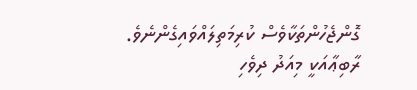ގޮންޖެހުންތަކާވެސް ކުރިމަތިލައްވައިގެންނެވެ.
ރާބިޢާއަކީ މިއަދު ދިވެހި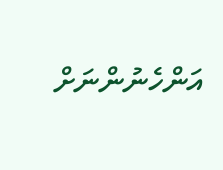އަންހެނުންނަށް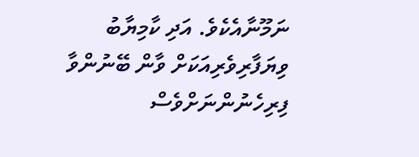ނަމޫނާއެކެވެ. އަދި ކާމިޔާބު ވިޔަފާރިވެރިއަކަށް ވާން ބޭނުންވާ ފިރިހެނުންނަށްވެސް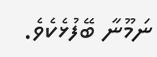ނަމޫނާ ބޭފުޅެކެވެ.